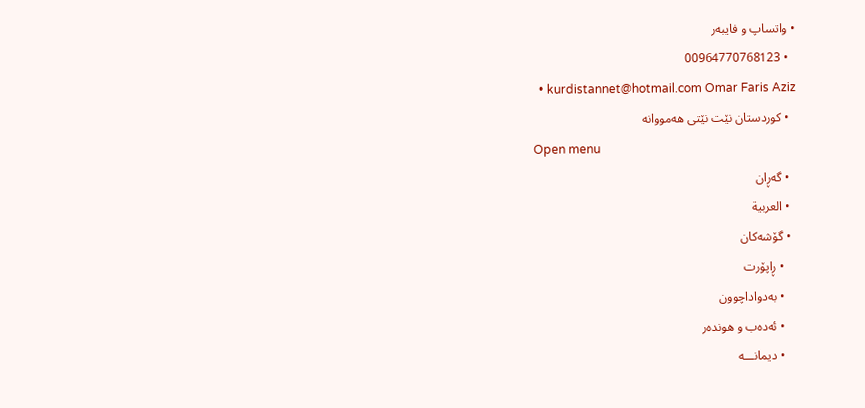• واتساپ و فایبەر
  • 00964770768123
  • kurdistannet@hotmail.com Omar Faris Aziz
  • کوردستان نێت نێتی هەمووانە
Open menu
  • گەڕان
  • العربیة
  • گۆشه‌کان
    • ڕاپۆرت
    • به‌دواداچوون
    • ئه‌ده‌ب و هونده‌ر
    • دیمانـــه‌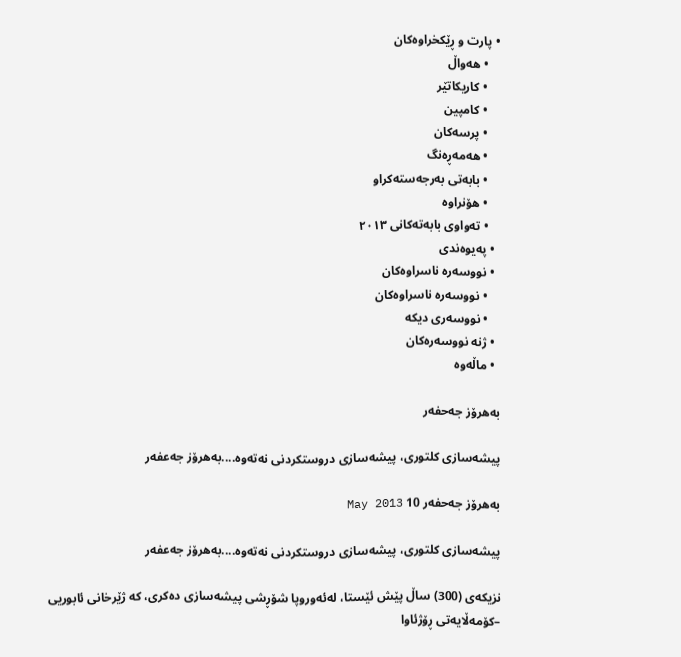• پارت و ڕێکخراوه‌کان
    • هه‌واڵ
    • کاریکاتێر
    • کامپین
    • پرسه‌کان
    • هه‌مه‌ڕه‌نگ
    • بابه‌تی به‌رجه‌سته‌کراو
    • هۆنراوە
    • تەواوی بابەتەکانی ٢٠١٣
  • په‌یوه‌ندی
  • نووسه‌ره‌ ناسراوه‌کان
    • نووسه‌ره‌ ناسراوه‌کان
    • نووسه‌ری دیکه‌
  • ژنە نووسەرەکان
  • ماڵەوە

بەهرۆز جەحفەر

پیشه‌سازی كلتوری، پیشه‌سازی دروستكردنی نه‌ته‌وه‌....به‌هرۆز جه‌عفه‌ر

بەهرۆز جەحفەر 10 May 2013

پیشه‌سازی كلتوری، پیشه‌سازی دروستكردنی نه‌ته‌وه‌....به‌هرۆز جه‌عفه‌ر

نزیكه‌ی (300) ساڵ پێش ئێستا، له‌ئه‌وروپا شۆڕشی پیشه‌سازی ده‌كری، كه‌ ژێرخانی ئابوریی –كۆمه‌ڵایه‌تی ڕۆژئاوا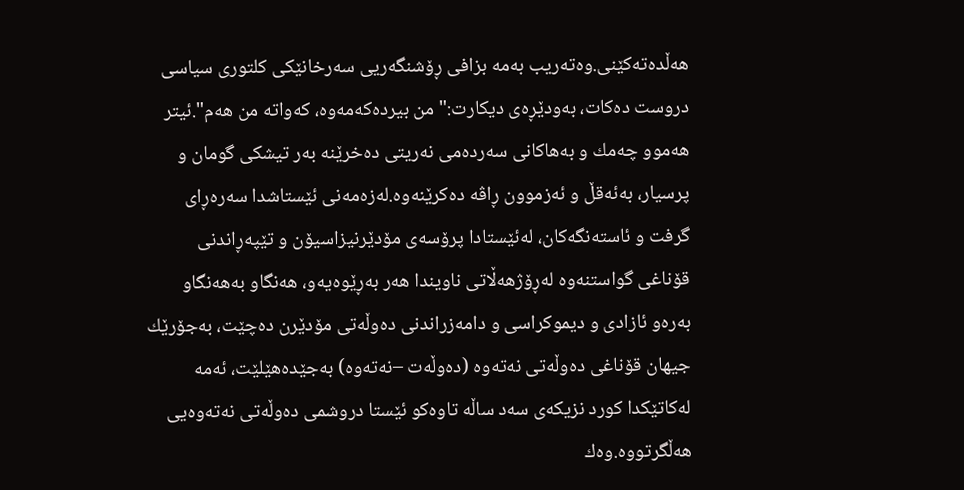هه‌ڵده‌ته‌كێنی.وه‌ته‌ریب به‌مه‌ بزافی ڕۆشنگه‌ریی سه‌رخانێكی كلتوری سیاسی دروست ده‌كات، به‌ودێڕه‌ی دیكارت:"من بیرده‌كه‌مه‌وه‌، كه‌واته‌ من هه‌م".ئیتر هه‌موو چه‌مك و به‌هاكانی سه‌رده‌می نه‌ریتی ده‌خرێنه‌ به‌ر تیشكی گومان و پرسیار، به‌ئه‌قڵ و ئه‌زموون ڕاڤه‌ ده‌كرێنه‌وه‌.له‌زه‌مه‌نی ئێستاشدا سه‌ره‌ڕای گرفت و ئاسته‌نگه‌كان، له‌ئێستادا پرۆسه‌ی مۆدێرنیزاسیۆن و تێپه‌ڕاندنی قۆناغی گواستنه‌وه‌ له‌ڕۆژهه‌ڵاتی ناویندا هه‌ر به‌ڕێوه‌یه‌و، هه‌نگاو به‌هه‌نگاو به‌ره‌و ئازادی و دیموكراسی و دامه‌زراندنی ده‌وڵه‌تی مۆدێرن ده‌چێت، به‌جۆرێك جیهان قۆناغی ده‌وڵه‌تی نه‌ته‌وه‌ (ده‌وڵه‌ت –نه‌ته‌وه‌) به‌جێده‌هێلێت، ئه‌مه‌ له‌كاتێكدا كورد نزیكه‌ی سه‌د ساڵه‌ تاوه‌كو ئێستا دروشمی ده‌وڵه‌تی نه‌ته‌وه‌یی هه‌ڵگرتووه‌.وه‌ك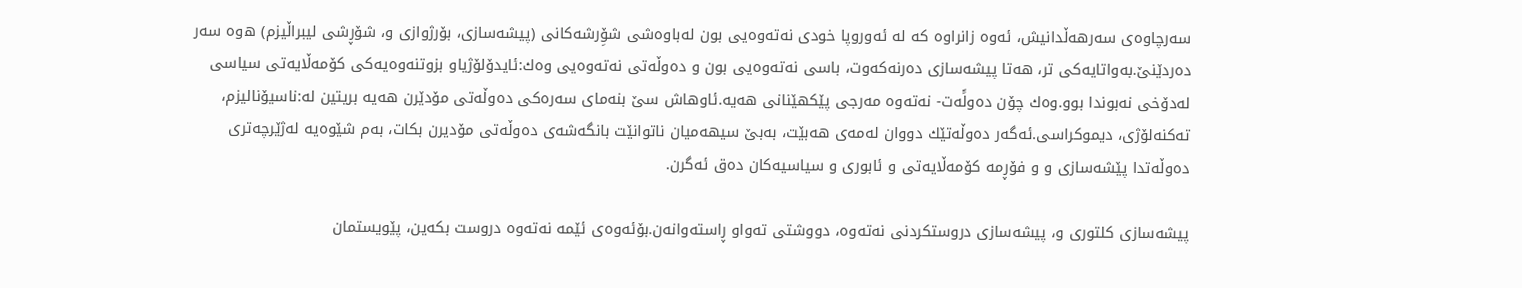سه‌رچاوه‌ی سه‌رهه‌ڵدانیش، ئه‌وه‌ زانراوه‌ كه‌ له‌ ئه‌وروپا خودی نه‌ته‌وه‌یی بون له‌باوه‌شی شۆِرشه‌كانی (پیشه‌سازی، بۆرژوازی و، شۆڕشی لیبراڵیزم) ه‌وه‌ سه‌ر ده‌ردێنێ.به‌واتایه‌كی تر، هه‌تا پیشه‌سازی ده‌رنه‌كه‌وت، باسی نه‌ته‌وه‌یی بون و ده‌وڵه‌تی نه‌ته‌وه‌یی وه‌ك:ئایدۆلۆژیاو بزوتنه‌وه‌یه‌كی كۆمه‌ڵایه‌تی سیاسی له‌دۆخی نه‌بوندا بوو.وه‌ك چۆن ده‌ولًَه‌ت- نه‌ته‌وه‌ مه‌رجی پێكهێنانی هه‌یه‌.ئاوهاش سێ بنه‌مای سه‌ره‌كی ده‌وڵه‌تی مۆدێرن هه‌یه‌ بریتین له‌:ناسیۆنالیزم، ته‌كنه‌لۆژی، دیموكراسی.ئه‌گه‌ر ده‌وڵه‌تێك دووان له‌مه‌ی هه‌بێت، به‌بێ سیهه‌میان ناتوانێت بانگه‌شه‌ی ده‌وڵه‌تی مۆدیرن بكات، به‌م شێوه‌یه‌ له‌ژێرچه‌تری ده‌وڵه‌تدا پێشه‌سازی و و فۆڕمه‌ كۆمه‌ڵایه‌تی و ئابوری و سیاسیه‌كان ده‌ق ئه‌گرن.

پیشه‌سازی كلتوری و، پیشه‌سازی دروستكردنی نه‌ته‌وه‌، دووشتی ته‌واو ڕاسته‌وانه‌ن.بۆئه‌وه‌ی ئێمه‌ نه‌ته‌وه‌ دروست بكه‌ین، پێویستمان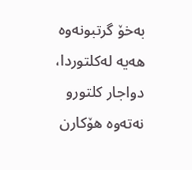به‌خۆ گرتبونه‌وه‌ هه‌یه‌ له‌كلتوردا، دواجار كلتورو نه‌ته‌وه‌ هۆكارن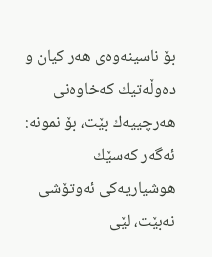بۆ ناسینه‌وه‌ی هه‌ر كیان و ده‌وڵه‌تیك كه‌خاوه‌نی هه‌رچییه‌ك بێت، بۆ نمونه‌: ئه‌گه‌ر كه‌سێك هوشیاریه‌كی ئه‌وتۆشی نه‌بێت، لێی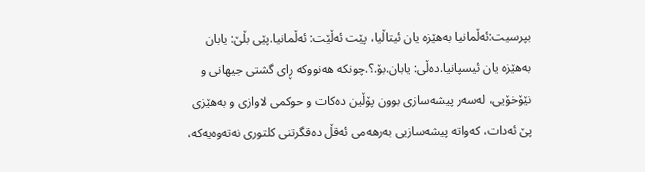بپرسیت:ئه‌ڵمانیا به‌هێزه‌ یان ئیتاڵیا، پێت ئه‌ڵێت: ئه‌ڵمانیا.پێی بڵێ: یابان به‌هێزه‌ یان ئیسپانیا.ده‌ڵی: یابان.بۆ.؟.چونكه‌ هه‌نووكه‌ ڕای گشتی جیهانی و نێۆخۆیی، له‌سه‌ر پیشه‌سازی بوون پۆڵین ده‌كات و حوكمی لاوازی و به‌هێزی پێ ئه‌دات، كه‌واته‌ پیشه‌سازیی به‌رهه‌می ئه‌قڵ ده‌قگرتنی كلتوری نه‌ته‌وه‌یه‌كه‌،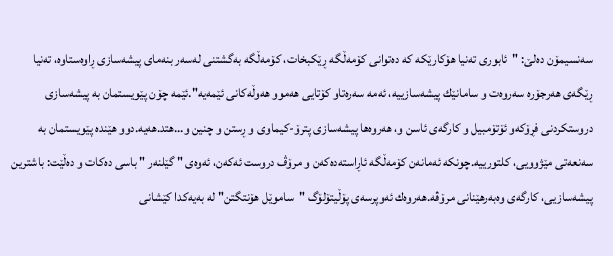سه‌نسیمۆن ده‌لێ: "ئابوری ته‌نیا هۆكارێكه‌ كه‌ ده‌توانی كۆمه‌ڵگه‌ ڕێكبخات، كۆمه‌ڵگه‌ به‌گشتنی له‌سه‌ر بنه‌مای پیشه‌سازی ڕاوه‌ستاوه‌، ته‌نیا ڕێگه‌ی هه‌رجۆره‌ سه‌روه‌ت و سامانێك پیشه‌سازییه‌، ئه‌مه‌ سه‌ره‌تاو كۆتایی هه‌موو هه‌وڵه‌كانی ئێمه‌یه‌".ئێمه‌ چۆن پێویستمان به‌ پیشه‌سازی دروستكردنی فڕۆكه‌و ئۆتۆمبیل و كارگه‌ی ئاسن و، هه‌روه‌ها پیشه‌سازی پترۆ-كیماوی و ڕستن و چنین و...هتد.هه‌یه‌.دوو هێنده‌ پێویستمان به‌ سه‌نعه‌تی مێژوویی، كلتورییه‌.چونكه‌ ئه‌مانه‌ن كۆمه‌ڵگه‌ ئاڕاسته‌ده‌كه‌ن و مرۆڤ دروست ئه‌كه‌ن، ئه‌وه‌ی " گێلنه‌ر " باسی ده‌كات و ده‌ڵێت: باشترین پیشه‌سازیی، كارگه‌ی وه‌به‌رهێنانی مرۆڤه‌.هه‌روه‌ك ئه‌وپرسه‌ی پۆڵیتۆلۆگ "ساموێل هۆنتگتن" له‌ به‌یه‌كدا كێشانی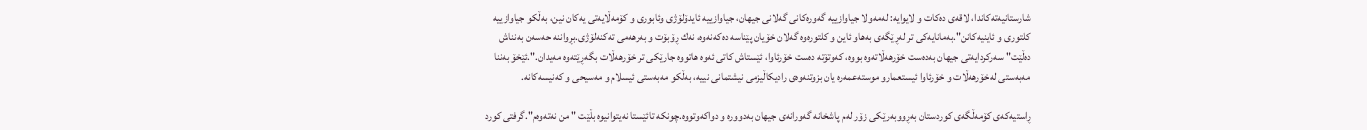شارستانیه‌ته‌كاندا، لاقه‌ی ده‌كات و لایوایه‌: له‌مه‌ولا جیاوازییه‌ گه‌وره‌كانی گه‌لانی جیهان، جیاوازییه‌ ئایدۆلۆژی وئابوری و كۆمه‌ڵایه‌تی یه‌كان نین، به‌ڵكو جیاوازییه‌ كلتوری و ئاینیه‌كانن".به‌مانایه‌كی تر له‌ڕێگه‌ی به‌هاو ئاین و كلتوره‌وه‌ گه‌لان خۆیان پێناسه‌ ده‌كه‌نه‌وه‌، نه‌ك ڕۆبۆت و به‌رهه‌می ته‌كنه‌لۆژی.بڕواننه‌ حه‌سه‌ن به‌نناش ده‌ڵێت" سه‌ركردایه‌تی جیهان به‌ده‌ست خۆرهه‌ڵاته‌وه‌ بووه‌، كه‌وتۆته‌ ده‌ست خۆرئاوا، ئێستاش كاتی ئه‌وه‌ هاتووه‌ جارێكی تر خۆرهه‌ڵات بگه‌ڕێته‌وه‌ مه‌یدان.".ئێخۆ به‌ننا مه‌به‌ستی له‌خۆرهه‌ڵات و خۆرئاوا ئیستعمارو موسته‌عمه‌ره‌ یان بزوتنه‌وه‌ی رادیكاڵیزمی نیشتمانی نییه‌، به‌ڵكو مه‌به‌ستی ئیسلام و مه‌سیحی و كه‌نیسه‌كانه‌.

ڕاستیه‌كه‌ی كۆمه‌ڵگه‌ی كوردستان به‌ڕووبه‌رێكی زۆر له‌م پاشخانه‌ گه‌ورانه‌ی جیهان به‌دووره‌ و دواكه‌وتووه‌.چونكه‌ تائێستا نه‌یتوانیوه‌ بڵێت " من نه‌ته‌وه‌م".گرفتی كورد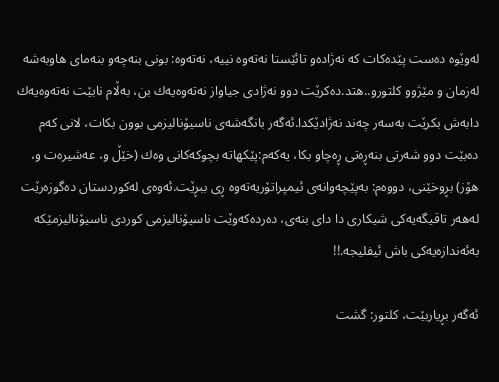له‌وێوه‌ ده‌ست پێده‌كات كه‌ نه‌ژاده‌و تائێستا نه‌ته‌وه‌ نییه‌، نه‌ته‌وه‌: بونی بنه‌چه‌و بنه‌مای هاوبه‌شه‌ له‌زمان و مێژوو كلتورو..هتد.ده‌كرێت دوو نه‌ژادی جیاواز نه‌ته‌وه‌یه‌ك بن، به‌ڵام نابێت نه‌ته‌وه‌یه‌ك دابه‌ش بكرێت به‌سه‌ر چه‌ند نه‌ژادێكدا.ئه‌گه‌ر بانگه‌شه‌ی ناسیۆنالیزمی بوون بكات، لانی كه‌م ده‌بێت دوو شه‌رتی بنه‌ڕه‌تی ڕه‌چاو بكا، یه‌كه‌م:پێكهاته‌ بچوكه‌كانی وه‌ك (خێڵ و، عه‌شیره‌ت و، هۆز) بڕوخێنی، دووه‌م: به‌پێچه‌وانه‌ی ئیمپراتۆریه‌ته‌وه‌ ڕی ببڕێت.ئه‌وه‌ی له‌كوردستان ده‌گوزه‌رێت له‌هه‌ر تاقیگه‌یه‌كی شیكاری دا دای بنه‌ی، ده‌رده‌كه‌وێت ناسیۆنالیزمی كوردی ناسیۆنالیزمێكه‌ به‌ئه‌ندازه‌یه‌كی باش ئیفلیجه‌.!!

ئه‌گه‌ر بڕیاربێت، كلتور: گشت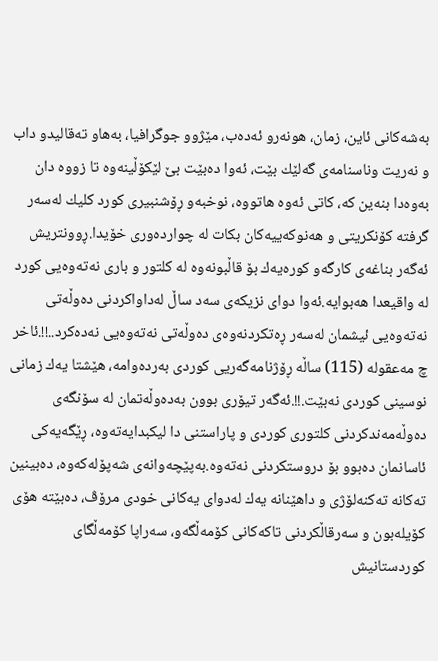به‌شه‌كانی ئاین، زمان، هونه‌رو ئه‌ده‌ب، مێژوو جوگرافیا، به‌هاو ته‌قالیدو داب و نه‌ریت وناسنامه‌ی گه‌لێك بێت، ئه‌وا ده‌بێت بێ لێكۆڵینه‌وه‌ تا زووه‌ دان به‌وه‌دا بنه‌ین كه‌، كاتی ئه‌وه‌ هاتووه‌، نوخبه‌و ڕۆشنبیری كورد كلیك له‌سه‌ر گرفته‌ كۆنكریتی و هه‌نوكه‌ییه‌كان بكات له‌ چوارده‌وری خۆیدا.ڕوونتریش ئه‌گه‌ر بناغه‌ی كارگه‌و كوره‌یه‌ك بۆ قاڵبونه‌وه‌ له‌ كلتور و باری نه‌ته‌وه‌یی كورد له‌ واقیعدا هه‌بوایه‌.ئه‌وا دوای نزیكه‌ی سه‌د ساڵ له‌داواكردنی ده‌وڵه‌تی نه‌ته‌وه‌یی ئیشمان له‌سه‌ر ڕه‌تكردنه‌وه‌ی ده‌وڵه‌تی نه‌ته‌وه‌یی نه‌ده‌كرد..!!.ئاخر چ مه‌عقوله‌ (115) ساڵه‌ ڕۆژنامه‌گه‌ریی كوردی به‌رده‌وامه‌، هێشتا یه‌ك زمانی نوسینی كوردی نه‌بێت.!!.ئه‌گه‌ر تیۆری بوون به‌ده‌وڵه‌تمان له‌ سۆنگه‌ی ده‌وڵه‌مه‌ندكردنی كلتوری كوردی و پاراستنی دا لیكبدایه‌ته‌وه‌، ڕێگه‌یه‌كی ئاسانمان ده‌بوو بۆ دروستكردنی نه‌ته‌وه‌.به‌پێچه‌وانه‌ی شه‌پۆله‌كه‌وه‌، ده‌بینین ته‌كانه‌ ته‌كنه‌لۆژی و داهێنانه‌ یه‌ك له‌دوای یه‌كانی خودی مرۆڤ، ده‌بێته‌ هۆی كۆیله‌بون و سه‌رقاڵكردنی تاكه‌كانی كۆمه‌ڵگه‌و، سه‌راپا كۆمه‌ڵگای كوردستانیش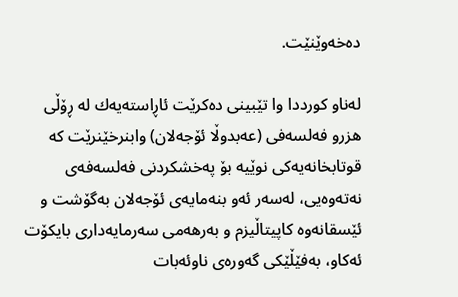ده‌خه‌وێنێت.

له‌ناو كورددا وا تێبینی ده‌كرێت ئاڕاسته‌یه‌ك له‌ ڕۆڵی هزرو فه‌لسه‌فی (عه‌بدوڵا ئۆجه‌لان) وابنرخێنرێت كه‌ قوتابخانه‌یه‌كی نوێیه‌ بۆ په‌خشكردنی فه‌لسه‌فه‌ی نه‌ته‌وه‌یی، له‌سه‌ر ئه‌و بنه‌مایه‌ی ئۆجه‌لان به‌گۆشت و ئێسقانه‌وه‌ كاپیتاڵیزم و به‌رهه‌می سه‌رمایه‌داری بایكۆت ئه‌كاو، به‌فێڵێكی گه‌وره‌ی ناوئه‌بات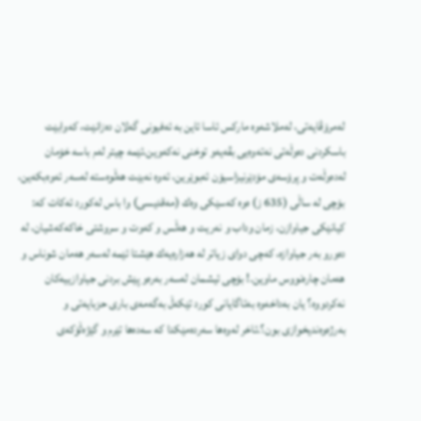له‌مرۆڤایه‌تی، له‌ملاشه‌وه‌ ماركس ئاسا ئاین به‌ ئه‌فیونی گه‌لان ده‌زانێت، كه‌وابێت باسكردنی ده‌وڵه‌تی نه‌ته‌وه‌یی بڤه‌یه‌و توخنی نه‌كه‌وین.ئێمه‌ چیتر له‌م باسه‌ خۆمان له‌ده‌وڵه‌ت و پرۆسه‌ی مۆدێرنیزاسیۆن ئه‌بوێرین، ئه‌وه‌ نه‌بێت هه‌ڵوه‌سته‌ له‌سه‌ر ئه‌وه‌بكه‌ین، بۆچی له‌ ساڵی (635 ز) ه‌وه‌ كه‌سێكی وه‌ك (مه‌قدیسی) وا باس له‌كورد ئه‌كات كه‌: كیانێكی جیاوازن، زمان وداب و نه‌ریت و هه‌ڵس و كه‌وت و سروشتی خاكه‌كه‌شیان، له‌ ده‌ورو به‌ر جیاوازه‌، كه‌چی دوای زیاتر له‌ هه‌زاره‌یه‌ك هێشتا ئێمه‌ له‌سه‌ر هه‌مان شوناس و هه‌مان چاره‌نووس ماوین.! بۆچی ئیشمان له‌سه‌ر به‌ره‌و پێش بردنی جیاوازییه‌كان نه‌كردووه‌؟ یان به‌داخه‌وه‌ به‌ئاگایانی كورد تێكه‌ڵ به‌گه‌مه‌ی باری حزبایه‌تی و به‌رژه‌وه‌ندیخوازی بون؟.ئاخر له‌وه‌ها سه‌رده‌مێكدا كه‌ سه‌ده‌ها تێرم و گێژه‌ڵۆكه‌ی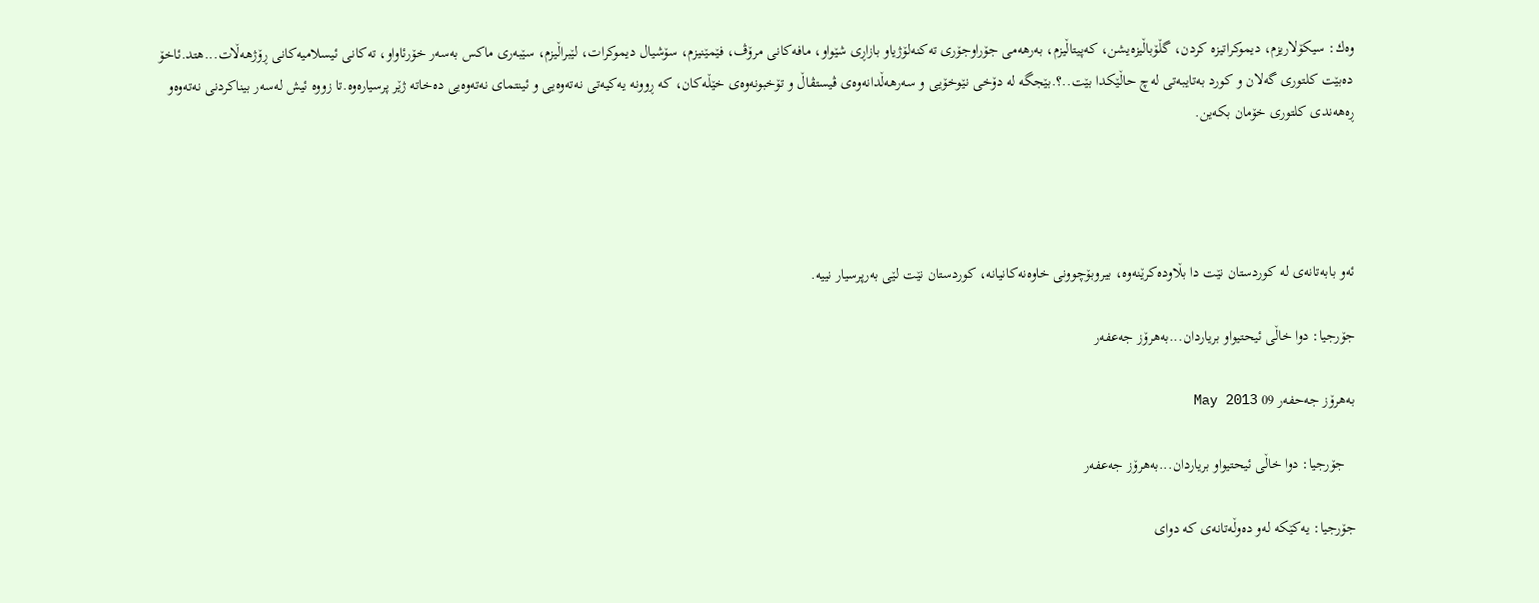وه‌ك: سیكۆلاریزم، دیموكراتیزه‌ كردن، گڵۆباڵیزه‌یشن، كه‌پیتاڵیزم، به‌رهه‌می جۆراوجۆری ته‌كنه‌لۆژیاو بازاڕی شێواو، مافه‌كانی مرۆڤ، فێمێنیزم، سۆشیال دیموكرات، لێبراڵیزم، سێبه‌ری ماكس به‌سه‌ر خۆرئاواو، ته‌كانی ئیسلامیه‌كانی ڕۆژهه‌ڵات...هتد.ئاخۆ ده‌بێت كلتوری گه‌لان و كورد به‌تایبه‌تی له‌چ حاڵێكدا بێت..؟.بێجگه‌ له‌ دۆخی نێوخۆیی و سه‌رهه‌ڵدانه‌وه‌ی ڤیستڤاڵ و تۆخبونه‌وه‌ی خێڵه‌كان، كه‌ ڕوونه‌ یه‌كیه‌تی نه‌ته‌وه‌یی و ئینتمای نه‌ته‌وه‌یی ده‌خاته‌ ژێر پرسیاره‌وه‌.تا زووه‌ ئیش له‌سه‌ر بیناكردنی نه‌ته‌وه‌و ڕه‌هه‌ندی كلتوری خۆمان بكه‌ین.




ئه‌و بابه‌تانه‌ی له‌ کوردستان نێت دا بڵاوده‌کرێنه‌وه‌، بیروبۆچوونی خاوه‌نه‌کانیانه‌، کوردستان نێت لێی به‌رپرسیار نییه‌.

جۆرجیا: دوا خاڵی ئیحتیواو بریاردان...به‌هرۆز جه‌عفه‌ر

بەهرۆز جەحفەر 09 May 2013

   جۆرجیا: دوا خاڵی ئیحتیواو بریاردان...به‌هرۆز جه‌عفه‌ر

جۆرجیا: یه‌كێكه‌ له‌و ده‌وڵه‌تانه‌ی كه‌ دوای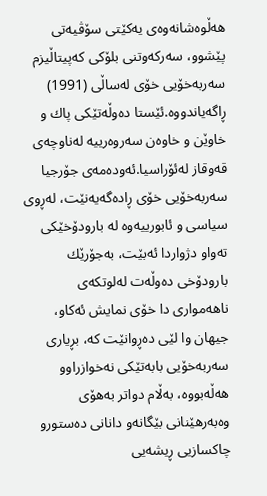هه‌ڵوه‌شانه‌وه‌ی یه‌كێتی سۆڤیه‌تی پێشوو، سه‌ركه‌وتنی بلۆكی كه‌پیتاڵیزم سه‌ربه‌خۆیی خۆی له‌ساڵی (1991) ڕاگه‌یاندووه‌.ئێستا ده‌وڵه‌تێكی پاك و خاوێن و خاوه‌ن سه‌روه‌رییه‌ له‌ناوچه‌ی قه‌وقاز له‌ئۆراسیا.ئه‌وده‌مه‌ی جۆرجیا سه‌ربه‌خۆیی خۆی ڕاده‌گه‌یه‌نێت، له‌ڕوی سیاسی و ئابورییه‌وه‌ له‌ بارودۆخێكی ته‌واو دژواردا ئه‌بێت، به‌جۆرێك بارودۆخی ده‌وڵه‌ت له‌لوتكه‌ی ناهه‌مواری دا خۆی نمایش ئه‌كاو، جیهان وا لێی ده‌ڕوانێت كه‌، بڕیاری سه‌ربه‌خۆیی بابه‌تێكی نه‌خوازراوو هه‌ڵه‌بووه‌، به‌ڵام دواتر به‌هۆی وه‌به‌رهێنانی بێگانه‌و دانانی ده‌ستورو چاكسازیی ڕیشه‌یی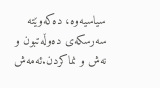سیاسیه‌وه‌، ده‌كه‌وێته‌ سه‌رسكه‌ی ده‌وڵه‌تبون و نه‌ش و نماكردن.ئه‌مه‌ش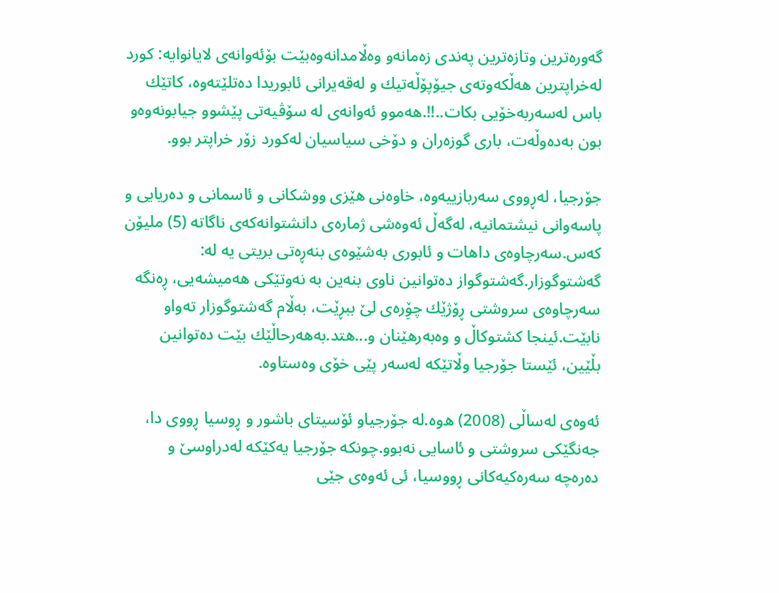گه‌وره‌ترین وتازه‌ترین په‌ندی زه‌مانه‌و وه‌ڵامدانه‌وه‌بێت بۆئه‌وانه‌ی لایانوایه‌: كورد له‌خراپترین هه‌ڵكه‌وته‌ی جیۆپۆڵه‌تیك و له‌قه‌یرانی ئابوریدا ده‌تلێته‌وه‌، كاتێك باس له‌سه‌ربه‌خۆیی بكات..!!.هه‌موو ئه‌وانه‌ی له‌ سۆڤیه‌تی پێشوو جیابونه‌وه‌و بون به‌ده‌وڵه‌ت، باری گوزه‌ران و دۆخی سیاسیان له‌كورد زۆر خراپتر بوو.

جۆرجیا، له‌ڕووی سه‌ربازییه‌وه‌، خاوه‌نی هێزی ووشكانی و ئاسمانی و ده‌ریایی و پاسه‌وانی نیشتمانیه‌، له‌گه‌ڵ ئه‌وه‌شی ژماره‌ی دانشتوانه‌كه‌ی ناگاته‌ (5) ملیۆن كه‌س.سه‌رچاوه‌ی داهات و ئابوری به‌شێوه‌ی بنه‌ڕه‌تی بریتی یه‌ له‌: گه‌شتوگوزار.گه‌شتوگواز ده‌توانین ناوی بنه‌ین به‌ نه‌وتێكی هه‌میشه‌یی، ڕه‌نگه‌ سه‌رچاوه‌ی سروشتی ڕۆژێك چۆِره‌ی لێ ببڕێت، به‌ڵام گه‌شتوگوزار ته‌واو نابێت.ئینجا كشتوكاڵ و وه‌به‌رهێنان و...هتد.به‌هه‌رحاڵێك بێت ده‌توانین بڵێین، ئێستا جۆرجیا وڵاتێكه‌ له‌سه‌ر پێی خۆی وه‌ستاوه‌.

ئه‌وه‌ی له‌ساڵی (2008) ه‌وه‌.له‌ جۆرجیاو ئۆسیتای باشور و ڕوسیا ڕووی دا، جه‌نگێكی سروشتی و ئاسایی نه‌بوو.چونكه‌ جۆرجیا یه‌كێكه‌ له‌دراوسێ و ده‌ره‌چه‌ سه‌ره‌كیه‌كانی ڕووسیا، ئی ئه‌وه‌ی جێی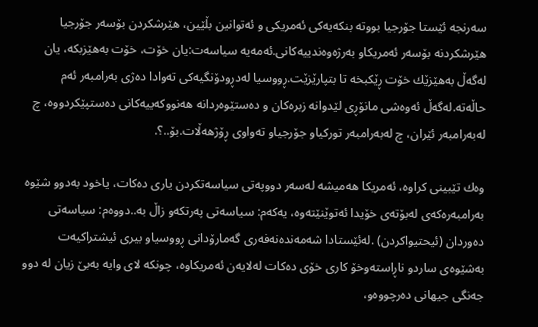سه‌رنجه‌ ئێستا جۆرجیا بووته‌ بنكه‌یه‌كی ئه‌مریكی و ئه‌توانین بڵێین، هێرشكردن بۆسه‌ر جۆرجیا هێرشكردنه‌ بۆسه‌ر ئه‌مریكاو به‌رژه‌وه‌ندییه‌كانی.ئه‌مه‌یه‌ سیاسه‌ت:یان خۆت، خۆت به‌هێزبكه‌، یان له‌گه‌ڵ به‌هێزێك خۆت ڕێكبخه‌ تا بتپارێزێت.ڕووسیا له‌دڕودۆنگیه‌كی ته‌وادا ده‌ژی به‌رامبه‌ر ئه‌م حاڵه‌ته‌.له‌گه‌ڵ ئه‌وه‌شی مانۆڕی لێدوانه‌ زبره‌كان و ده‌ستێوه‌ردانه‌ هه‌نووكه‌ییه‌كانی ده‌ستپێكردووه‌، چ له‌به‌رامبه‌ر ئێران، چ له‌به‌رامبه‌ر توركیاو جۆرجیاو ته‌واوی ڕۆژهه‌ڵات.بۆ..؟.

وه‌ك تێبینی كراوه‌، ئه‌مریكا هه‌میشه‌ له‌سه‌ر دووپه‌تی سیاسه‌تكردن یاری ده‌كات، یاخود به‌دوو شێوه‌ به‌رامبه‌ره‌كه‌ی له‌بۆته‌ی خۆیدا ئه‌توێنێته‌وه‌، یه‌كه‌م: سیاسه‌تی په‌رتكه‌و زاڵ به‌..دووه‌م: سیاسه‌تی ده‌وردان (ئیحتیواكردن) .له‌ئێستادا شه‌مه‌نده‌نه‌فه‌ری گه‌مارۆدانی ڕووسیاو بیری ئیشتراكیه‌ت به‌شێوه‌ی ساردو ناڕاسته‌وخۆ كاری خۆی ده‌كات له‌لایه‌ن ئه‌مریكاوه‌، چونكه‌ لای وایه‌ به‌بێ زیان له‌ دوو جه‌نگی جیهانی ده‌رچووه‌و،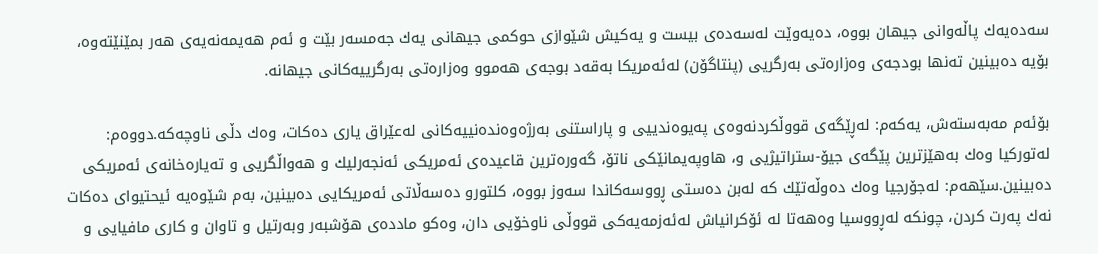سه‌ده‌یه‌ك پاڵه‌وانی جیهان بووه‌، ده‌یه‌وێت له‌سه‌ده‌ی بیست و یه‌كیش شێوازی حوكمی جیهانی یه‌ك جه‌مسه‌ر بێت و ئه‌م هه‌یمه‌نه‌یه‌ی هه‌ر بمێنێته‌وه‌، بۆیه‌ ده‌بینین ته‌نها بودجه‌ی وه‌زاره‌تی به‌رگریی (پنتاگۆن) له‌ئه‌مریكا به‌قه‌د بوجه‌ی هه‌موو وه‌زاره‌تی به‌رگرییه‌كانی جیهانه‌.

بۆئه‌م مه‌به‌سته‌ش، یه‌كه‌م: له‌ڕێگه‌ی قووڵكردنه‌وه‌ی په‌یوه‌ندییی و پاراستنی به‌رژه‌وه‌نده‌نییه‌كانی له‌عێراق یاری ده‌كات، وه‌ك دڵی ناوچه‌كه‌.دووه‌م: له‌توركیا وه‌ك به‌هێزترین پێگه‌ی جیۆ-ستراتیژیی و، هاوپه‌یمانێكی ناتۆ، گه‌وره‌ترین قاعیده‌ی ئه‌مریكی ئه‌نجه‌رلیك و هه‌واڵگریی و ته‌یاره‌خانه‌ی ئه‌مریكی ده‌بینین.سێهه‌م: له‌جۆرجیا وه‌ك ده‌وڵه‌تێك كه‌ له‌بن ده‌ستی ڕووسه‌كاندا سه‌وز بووه‌، كلتورو ده‌سه‌ڵاتی ئه‌مریكایی ده‌بینین، به‌م شێوه‌یه‌ ئیحتیوای ده‌كات نه‌ك په‌رت كردن، چونكه‌ له‌ڕووسیا وه‌هه‌تا له‌ ئۆكرانیاش له‌ئه‌زمه‌یه‌كی قووڵی ناوخۆیی دان، وه‌كو مادده‌ی هۆشبه‌ر وبه‌رتیل و تاوان و كاری مافیایی و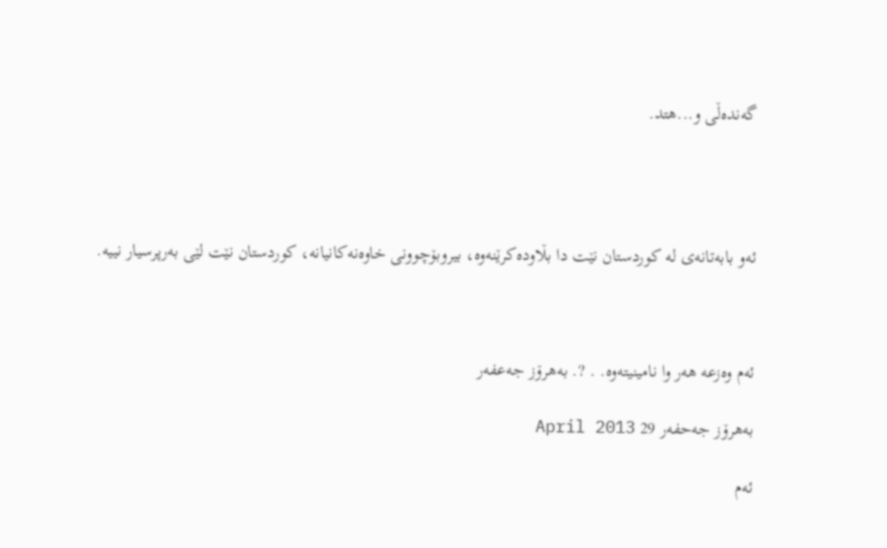گه‌نده‌ڵی و...هتد.




ئه‌و بابه‌تانه‌ی له‌ کوردستان نێت دا بڵاوده‌کرێنه‌وه‌، بیروبۆچوونی خاوه‌نه‌کانیانه‌، کوردستان نێت لێی به‌رپرسیار نییه‌.



ئه‌م وه‌زعه‌ هه‌ر وا نامینیته‌وه‌. . ?. به‌هرۆز جه‌عفه‌ر

بەهرۆز جەحفەر 29 April 2013

ئه‌م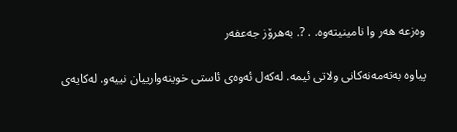وه‌زعه‌ هه‌ر وا نامینیته‌وه‌. . ?. به‌هرۆز جه‌عفه‌ر

پیاوه‌ به‌ته‌مه‌نه‌كانی ولاتی ئیمه‌. له‌كه‌ل ئه‌وه‌ی ئاستی خوینه‌وارییان نییه‌و. له‌كایه‌ی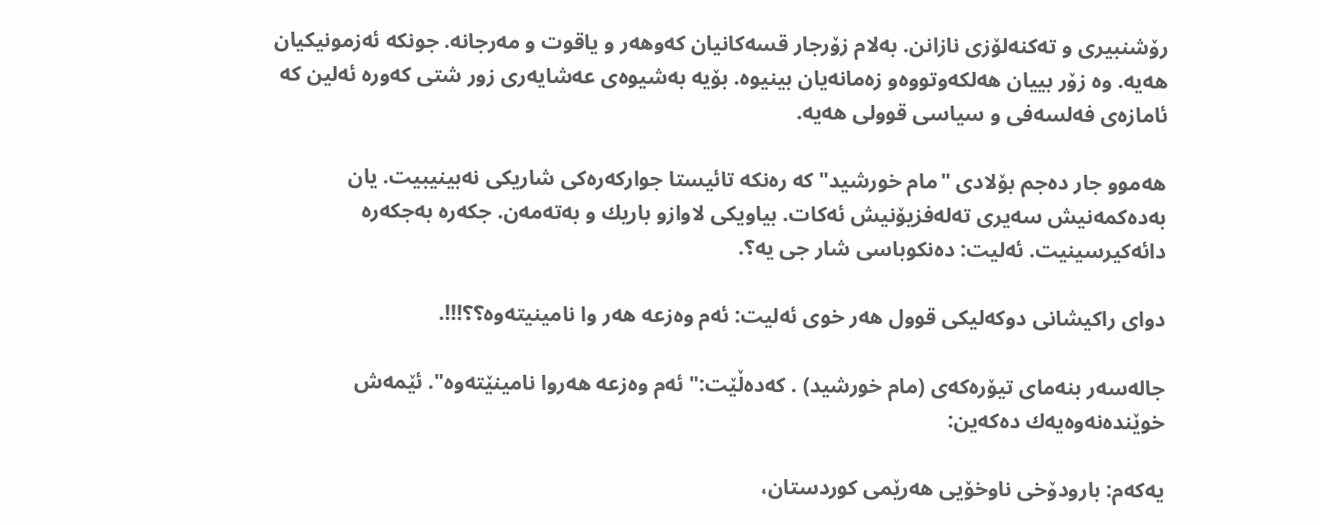رۆشنبیری و ته‌كنه‌لۆزی نازانن. به‌لام زۆرجار قسه‌كانیان كه‌وهه‌ر و یاقوت و مه‌رجانه‌. جونكه‌ ئه‌زمونیكیان هه‌یه‌. وه‌ زۆر بییان هه‌لكه‌وتووه‌و زه‌مانه‌یان بینیوه‌. بۆیه‌ به‌شیوه‌ی عه‌شایه‌ری زور شتی كه‌وره‌ ئه‌لین كه‌ ئامازه‌ی فه‌لسه‌فی و سیاسی قوولی هه‌یه‌.

هه‌موو جار ده‌جم بۆلادی "مام خورشید" كه‌ ره‌نكه‌ تائیستا جواركه‌ره‌كی شاریكی نه‌بینیبیت. یان به‌ده‌كمه‌نیش سه‌یری ته‌له‌فزیۆنیش ئه‌كات. بیاویكی لاوازو باریك و به‌ته‌مه‌ن. جكه‌ره‌ به‌جكه‌ره‌ دائه‌كیرسینیت. ئه‌لیت: ده‌نكوباسی شار جی یه‌؟.

دوای راكیشانی دوكه‌لیكی قوول هه‌ر خوی ئه‌لیت: ئه‌م وه‌زعه‌ هه‌ر وا نامینیته‌وه‌؟؟!!!.

جاله‌سه‌ر بنه‌مای تیۆره‌كه‌ی (مام خورشید) . كه‌ده‌ڵێت:" ئه‌م وه‌زعه‌ هه‌روا نامینێته‌وه‌". ئێمه‌ش خوێنده‌نه‌وه‌یه‌ك ده‌كه‌ین:

یه‌كه‌م: بارودۆخی ناوخۆیی هه‌رێمی كوردستان،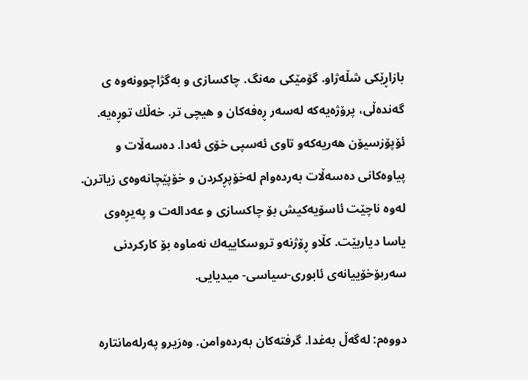بازاڕێكی شڵه‌ژاو. گۆمێكی مه‌نگ. چاكسازی و به‌گژاچوونه‌وه‌ ی گه‌نده‌ڵی، پرۆژه‌یه‌كه‌ له‌سه‌ر ڕه‌فه‌كان و هیچی تر. خه‌ڵك توڕه‌یه‌. ئۆپۆزسیۆن هه‌ریه‌كه‌و تاوی ئه‌سپی خۆی ئه‌دا. ده‌سه‌ڵات و پیاوه‌كانی ده‌سه‌ڵات به‌رده‌وام له‌خۆپڕكردن و خۆپێچانه‌وه‌ی زیاترن. له‌وه‌ ناچێت ئاسۆیه‌كیش بۆ چاكسازی و عه‌داله‌ت و په‌یڕه‌وی یاسا دیاربێت. كڵاو ڕۆژنه‌و تروسكاییه‌ك نه‌ماوه‌ بۆ كاركردنی سه‌ربۆخۆییانه‌ی ئابوری-سیاسی- میدیایی.

دووه‌م: له‌گه‌ڵ به‌غدا. گرفته‌كان به‌رده‌وامن. وه‌زیرو په‌رله‌مانتاره‌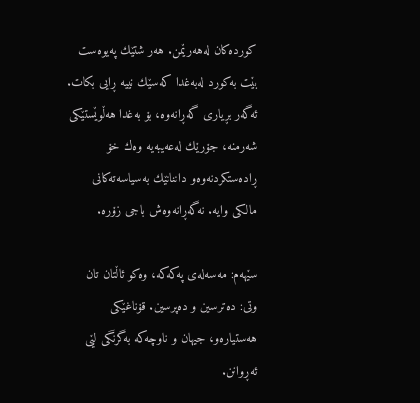كورده‌كان له‌هه‌رێمن. هه‌ر شتێك په‌یوه‌ست بێت به‌كورد له‌به‌غدا كه‌سێك نییه‌ ڕایی بكات. ئه‌گه‌ر بڕیاری گه‌ڕانه‌وه‌، بۆ به‌غدا هه‌ڵوێستێكی شه‌رمنه‌، جۆرێك له‌عه‌یبه‌یه‌ وه‌ك خۆ ڕاده‌ستكردنه‌وه‌و داننانێك به‌سیاسه‌ته‌كانی مالكی وایه‌. نه‌گه‌ڕانه‌وه‌ش باجی زۆره‌.

سێهه‌م: مه‌سه‌له‌ی په‌كه‌كه‌، وه‌كو ئاڵتان تان وتی: ده‌ترسین و ده‌پرسین. قۆناغێكی هه‌ستیاره‌و، جیهان و ناوچه‌كه‌ به‌گرنگی لێی ئه‌ڕوانن.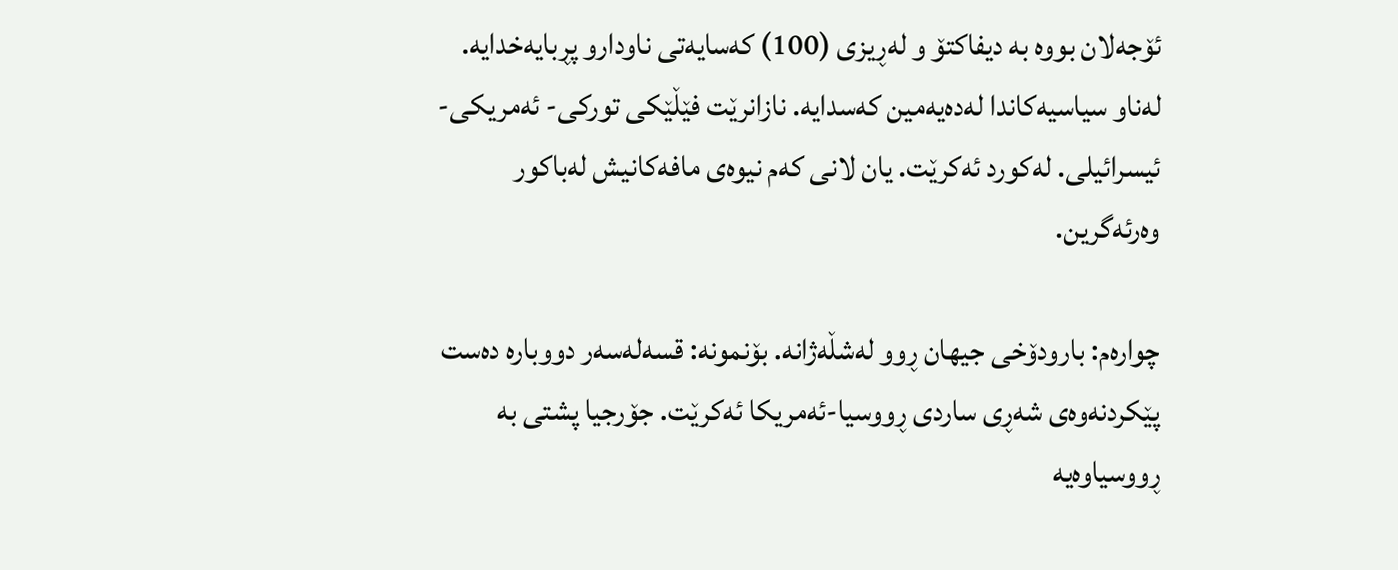ئۆجه‌لان بووه‌ به‌ دیفاكتۆ و له‌ڕیزی (100) كه‌سایه‌تی ناودارو پڕبایه‌خدایه‌. له‌ناو سیاسیه‌كاندا له‌ده‌یه‌مین كه‌سدایه‌. نازانرێت فێڵێكی توركی- ئه‌مریكی- ئیسرائیلی. له‌كورد ئه‌كرێت. یان لانی كه‌م نیوه‌ی مافه‌كانیش له‌باكور وه‌رئه‌گرین.

چواره‌م: بارودۆخی جیهان ڕوو له‌شڵه‌ژانه‌. بۆنمونه‌: قسه‌له‌سه‌ر دووباره‌ ده‌ست پێكردنه‌وه‌ی شه‌ڕی ساردی ڕووسیا-ئه‌مریكا ئه‌كرێت. جۆرجیا پشتی به‌ ڕووسیاوه‌یه‌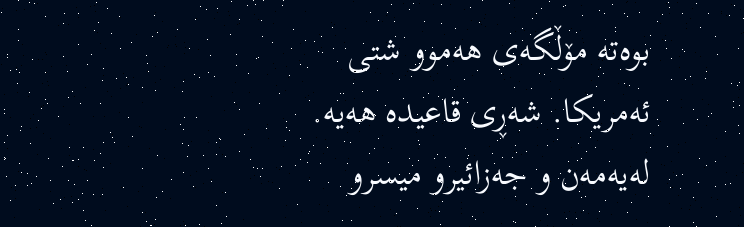بوه‌ته‌ مۆڵگه‌ی هه‌موو شتی ئه‌مریكا. شه‌ڕی قاعیده‌ هه‌یه‌. له‌یه‌مه‌ن و جه‌زائیرو میسرو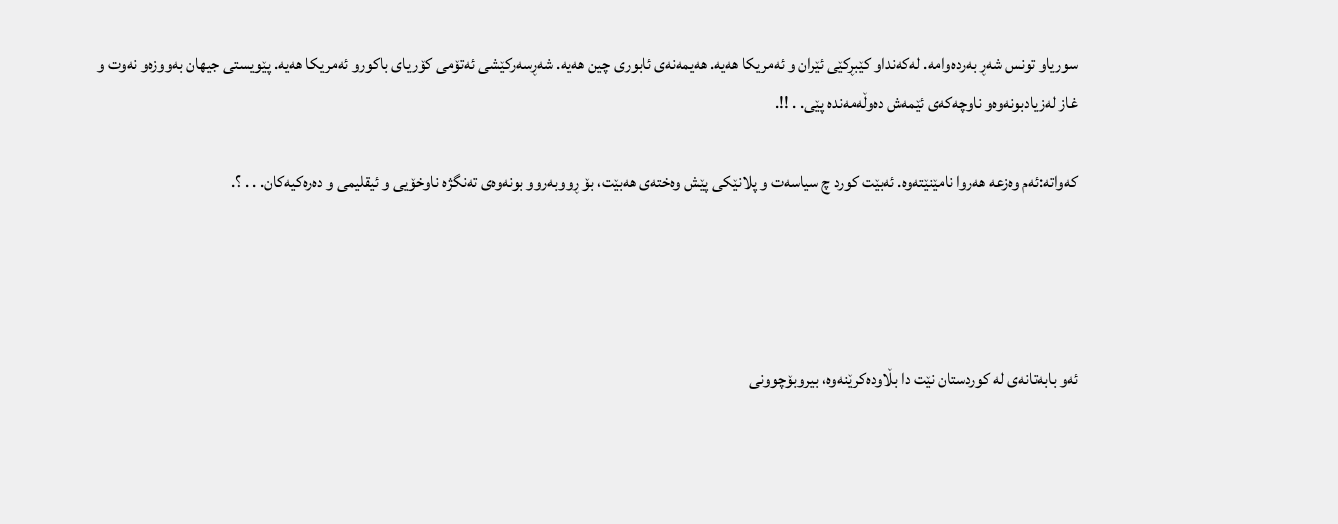سوریاو تونس شه‌ڕ به‌رده‌وامه‌. له‌كه‌نداو كێبڕكێی ئێران و ئه‌مریكا هه‌یه‌. هه‌یمه‌نه‌ی ئابوری چین هه‌یه‌. شه‌ڕسه‌ركێشی ئه‌تۆمی كۆریای باكورو ئه‌مریكا هه‌یه‌. پێویستی جیهان به‌ووزه‌و نه‌وت و غاز له‌زیادبونه‌وه‌و ناوچه‌كه‌ی ئێمه‌ش ده‌وڵه‌مه‌نده‌ پێی. . !!.

كه‌واته‌:ئه‌م وه‌زعه‌ هه‌روا نامێنێته‌وه‌. ئه‌بێت كورد چ سیاسه‌ت و پلانێكی پێش وه‌خته‌ی هه‌بێت، بۆ ڕووبه‌روو بونه‌وه‌ی ته‌نگژه‌ ناوخۆیی و ئیقلیمی و ده‌ره‌كیه‌كان. . . ؟.




ئه‌و بابه‌تانه‌ی له‌ کوردستان نێت دا بڵاوده‌کرێنه‌وه‌، بیروبۆچوونی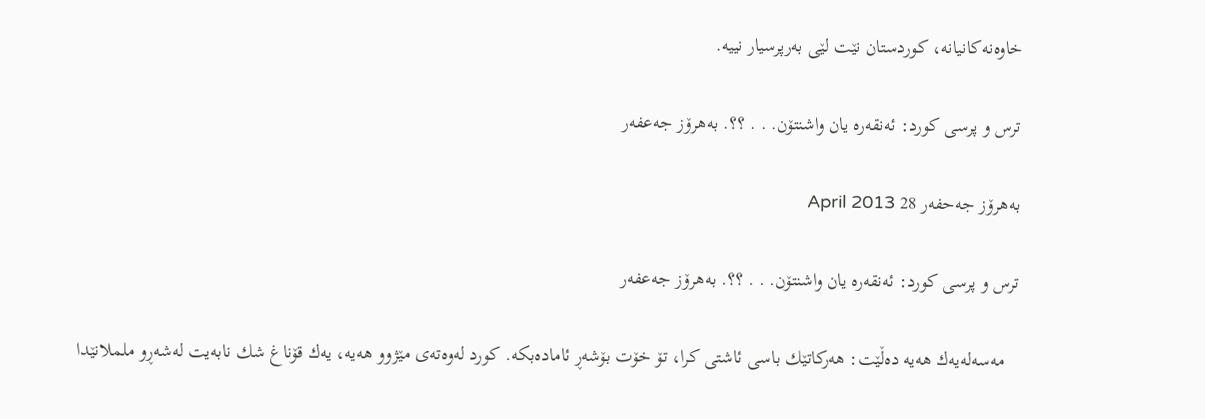خاوه‌نه‌کانیانه‌، کوردستان نێت لێی به‌رپرسیار نییه‌.

ترس و پرسی كورد: ئه‌نقه‌ره‌ یان واشنتۆن. . . ؟؟. به‌هرۆز جه‌عفه‌ر

بەهرۆز جەحفەر 28 April 2013

ترس و پرسی كورد: ئه‌نقه‌ره‌ یان واشنتۆن. . . ؟؟. به‌هرۆز جه‌عفه‌ر

   مه‌سه‌له‌یه‌ك هه‌یه‌ ده‌ڵێت: هه‌ركاتێك باسی ئاشتی كرا، تۆ خۆت بۆشه‌ڕ ئاماده‌بكه‌. كورد له‌وه‌ته‌ی مێژوو هه‌یه‌، یه‌ك قۆناغ شك نابه‌یت له‌شه‌ڕو ململانێدا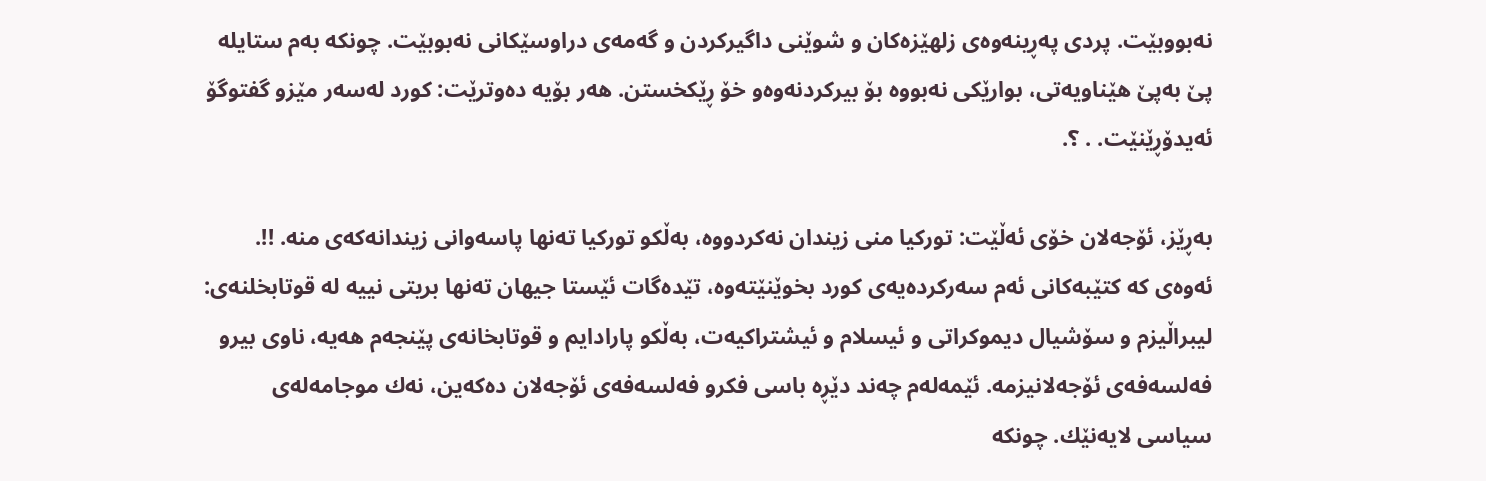نه‌بووبێت. پردی په‌ڕینه‌وه‌ی زلهێزه‌كان و شوێنی داگیركردن و گه‌مه‌ی دراوسێكانی نه‌بوبێت. چونكه‌ به‌م ستایله‌ پێ به‌پێ هێناویه‌تی، بوارێكی نه‌بووه‌ بۆ بیركردنه‌وه‌و خۆ ڕێكخستن. هه‌ر بۆیه‌ ده‌وترێت: كورد له‌سه‌ر مێزو گفتوگۆ ئه‌یدۆڕێنێت. . ؟.

به‌ڕێز، ئۆجه‌لان خۆی ئه‌ڵێت: توركیا منی زیندان نه‌كردووه‌، به‌ڵكو توركیا ته‌نها پاسه‌وانی زیندانه‌كه‌ی منه‌. !!. ئه‌وه‌ی كه‌ كتێبه‌كانی ئه‌م سه‌ركرده‌یه‌ی كورد بخوێنێته‌وه‌، تێده‌گات ئێستا جیهان ته‌نها بریتی نییه‌ له‌ قوتابخلنه‌ی: لیبراڵیزم و سۆشیال دیموكراتی و ئیسلام و ئیشتراكیه‌ت، به‌ڵكو پارادایم و قوتابخانه‌ی پێنجه‌م هه‌یه‌، ناوی بیرو فه‌لسه‌فه‌ی ئۆجه‌لانیزمه‌. ئێمه‌له‌م چه‌ند دێڕه‌ باسی فكرو فه‌لسه‌فه‌ی ئۆجه‌لان ده‌كه‌ین، نه‌ك موجامه‌له‌ی سیاسی لایه‌نێك. چونكه‌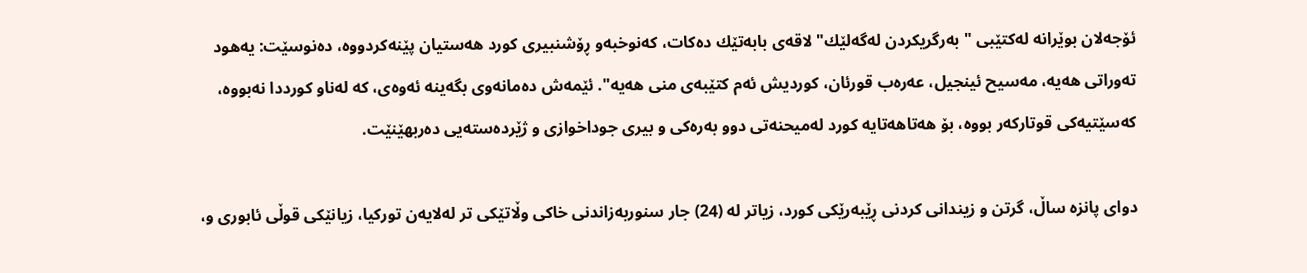ئۆجه‌لان بوێرانه‌ له‌كتێبی " به‌رگریكردن له‌گه‌لێك" لاقه‌ی بابه‌تێك ده‌كات، كه‌نوخبه‌و ڕۆشنبیری كورد هه‌ستیان پێنه‌كردووه‌، ده‌نوسێت: یه‌هود ته‌وراتی هه‌یه‌، مه‌سیح ئینجیل، عه‌ره‌ب قورئان، كوردیش ئه‌م كتێبه‌ی منی هه‌یه‌". ئێمه‌ش ده‌مانه‌وی بگه‌ینه‌ ئه‌وه‌ی، كه‌ له‌ناو كورددا نه‌بووه‌، كه‌سێتیه‌كی قوتاركه‌ر بووه‌، بۆ هه‌تاهه‌تایه‌ كورد له‌میحنه‌تی دوو به‌ره‌كی و بیری جوداخوازی و ژێرده‌سته‌یی ده‌ربهێنێت.

دوای پانزه‌ ساڵ، گرتن و زیندانی كردنی ڕێبه‌رێكی كورد، زیاتر له‌ (24) جار سنوربه‌زاندنی خاكی وڵاتێكی تر له‌لایه‌ن توركیا، زیانێكی قوڵی ئابوری و،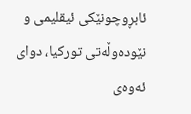ئابڕوچونێكی ئیقلیمی و نێوده‌وڵه‌تی توركیا، دوای ئه‌وه‌ی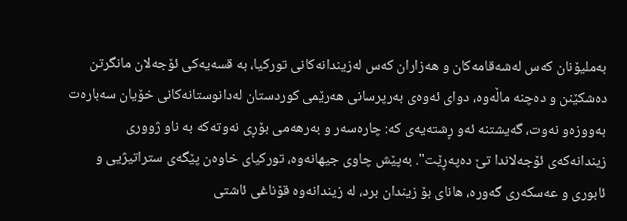به‌ملیۆنان كه‌س له‌شه‌قامه‌كان و هه‌زاران كه‌س له‌زیندانه‌كانی توركیا، به‌ قسه‌یه‌كی ئۆجه‌لان مانگرتن ده‌شكێنن و ده‌چنه‌ ماڵه‌وه‌، دوای ئه‌وه‌ی به‌رپرسانی هه‌رێمی كوردستان له‌دانوستانه‌كانی خۆیان سه‌باره‌ت به‌ووزه‌و نه‌وت، گه‌یشتنه‌ ئه‌و ڕشته‌یه‌ی كه‌: چاره‌سه‌ر و به‌رهه‌می بۆڕی نه‌وته‌كه‌ به‌ ناو ژووری زیندانه‌كه‌ی ئۆجه‌لاندا تێ ده‌په‌ڕێت". به‌پێش چاوی جیهانه‌وه‌، توركیای خاوه‌ن پێگه‌ی ستراتیژیی و ئابوری و عه‌سكه‌ری گه‌وره‌، هانای بۆ زیندان برد، له‌ زیندانه‌وه‌ قۆناغی ئاشتی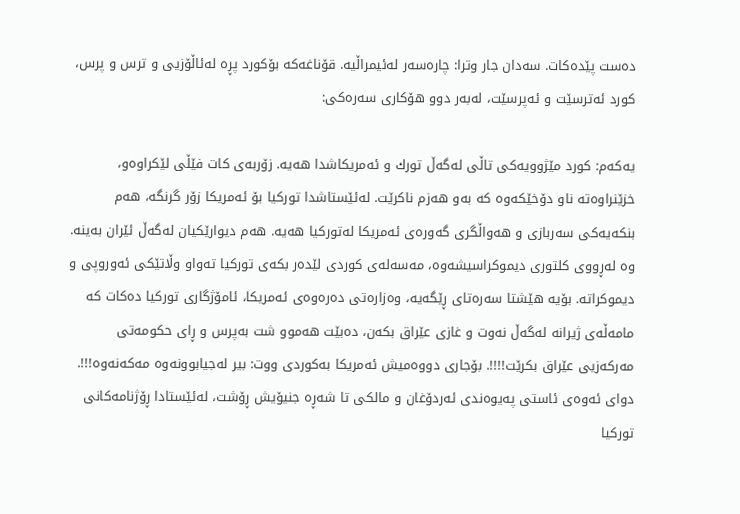ده‌ست پێده‌كات. سه‌دان جار وترا: چاره‌سه‌ر له‌ئیمراڵیه‌. قۆناغه‌كه‌ بۆكورد پڕه‌ له‌ئاڵۆزیی و ترس و پرس، كورد ئه‌ترسێت و ئه‌پرسێت، له‌به‌ر دوو هۆكاری سه‌ره‌كی:

یه‌كه‌م: كورد مێژوویه‌كی تاڵی له‌گه‌ڵ تورك و ئه‌مریكاشدا هه‌یه‌. زۆربه‌ی كات فێڵی لێكراوه‌و، خزێنراوه‌ته‌ ناو دۆخێكه‌وه‌ كه‌ به‌و هه‌زم ناكرێت. له‌ئێستاشدا توركیا بۆ ئه‌مریكا زۆر گرنگه‌، هه‌م بنكه‌یه‌كی سه‌ربازی و هه‌واڵگری گه‌وره‌ی ئه‌مریكا له‌توركیا هه‌یه‌. هه‌م دیوارێكیان له‌گه‌ڵ ئێران به‌ینه‌. وه‌ له‌ڕووی كلتوری دیموكراسیشه‌وه‌، مه‌سه‌له‌ی كوردی لێده‌ر بكه‌ی توركیا ته‌واو وڵاتێكی ئه‌وروپی و دیموكراته‌. بۆیه‌ هێشتا سه‌ره‌تای ڕێگه‌یه‌، وه‌زاره‌تی ده‌ره‌وه‌ی ئه‌مریكا، ئامۆژگاری توركیا ده‌كات كه‌ مامه‌ڵه‌ی ژیرانه‌ له‌گه‌ڵ نه‌وت و غازی عێراق بكه‌ن، ده‌بێت هه‌موو شت به‌پرس و ڕای حكومه‌تی مه‌ركه‌زیی عێراق بكرێت!!!!. بۆجاری دووه‌میش ئه‌مریكا به‌كوردی ووت: بیر له‌جیابوونه‌وه‌ مه‌كه‌نه‌وه‌!!!. دوای ئه‌وه‌ی ئاستی په‌یوه‌ندی ئه‌ردۆغان و مالكی تا شه‌ڕه‌ جنیۆیش ڕۆشت، له‌ئێستادا ڕۆژنامه‌كانی توركیا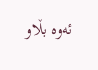ئه‌وه‌ بڵاو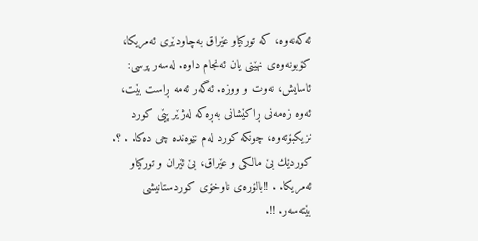ئه‌كه‌نه‌وه‌، كه‌ توركیاو عێراق به‌چاودێری ئه‌مریكا، كۆبونه‌وه‌ی نهێنی یان ئه‌نجام داوه‌. له‌سه‌ر پرسی: ئاسایش، نه‌وت و ووزه‌. ئه‌گه‌ر ئه‌مه‌ ڕاست بێت، ئه‌وه‌ زه‌مه‌نی ڕاكێشانی به‌ڕه‌كه‌ له‌ژێر پێی كورد نزیكبۆته‌وه‌، چونكه‌ كورد له‌م نێوه‌نده‌ چی ده‌كا. . ؟. كوردێك بێ مالكی و عێراق، بێ ئێران و توركیاو ئه‌مریكا. . !!بالۆره‌ی ناوخۆی كوردستانیشی بێته‌سه‌ر. !!.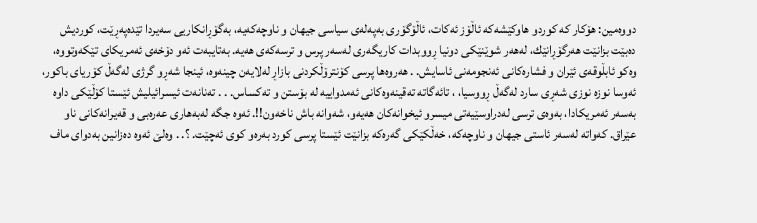دووه‌مین: هۆكار كه‌ كوردو هاوكێشه‌كه‌ ئاڵۆز ئه‌كات، ئاڵۆگۆری به‌په‌له‌ی سیاسی جیهان و ناوچه‌كه‌یه‌، به‌گۆڕانكاریی سه‌یردا تێده‌په‌ڕێت، كوردیش ده‌بێت بزانێت هه‌رگۆڕانێك، له‌هه‌ر شوێنێكی دونیا ڕووبدات كاریگه‌ری له‌سه‌ر پرس و ترسه‌كه‌ی هه‌یه‌. به‌تایبه‌ت ئه‌و دۆخه‌ی ئه‌مریكای تێكه‌وتووه‌، وه‌كو ئابڵوقه‌ی ئێران و فشاره‌كانی ئه‌نجومه‌نی ئاسایش. . هه‌روه‌ها پرسی كۆنترۆڵكردنی بازاڕ له‌لایه‌ن چینه‌وه‌، ئینجا شه‌ڕو گرژی له‌گه‌ڵ كۆریای باكور، ئه‌وسا نوزه‌ نوزی شه‌ڕی سارد له‌گه‌ڵ ڕووسیا، ، تائه‌گاته‌ ته‌قینه‌وه‌كانی ئه‌مدواییه‌ له‌ بۆستن و ته‌كساس. . . ته‌نانه‌ت ئیسرائیلیش ئێستا كۆڵێكی داوه‌ به‌سه‌ر ئه‌مریكادا، به‌وه‌ی ترسی له‌دراوسێیه‌تی میسرو ئیخوانه‌كان هه‌یه‌و، شه‌وانه‌ باش ناخه‌ون!!. ئه‌وه‌ جگه‌ له‌به‌هاری عه‌ره‌بی و قه‌یرانه‌كانی ناو عێراق. كه‌واته‌ له‌سه‌ر ئاستی جیهان و ناوچه‌كه‌، خه‌ڵكێكی گه‌ره‌كه‌ بزانێت ئێستا پرسی كورد به‌ره‌و كوی ئه‌چێت. ؟. . وه‌لێ ئه‌وه‌ ده‌زانین به‌دوای ماف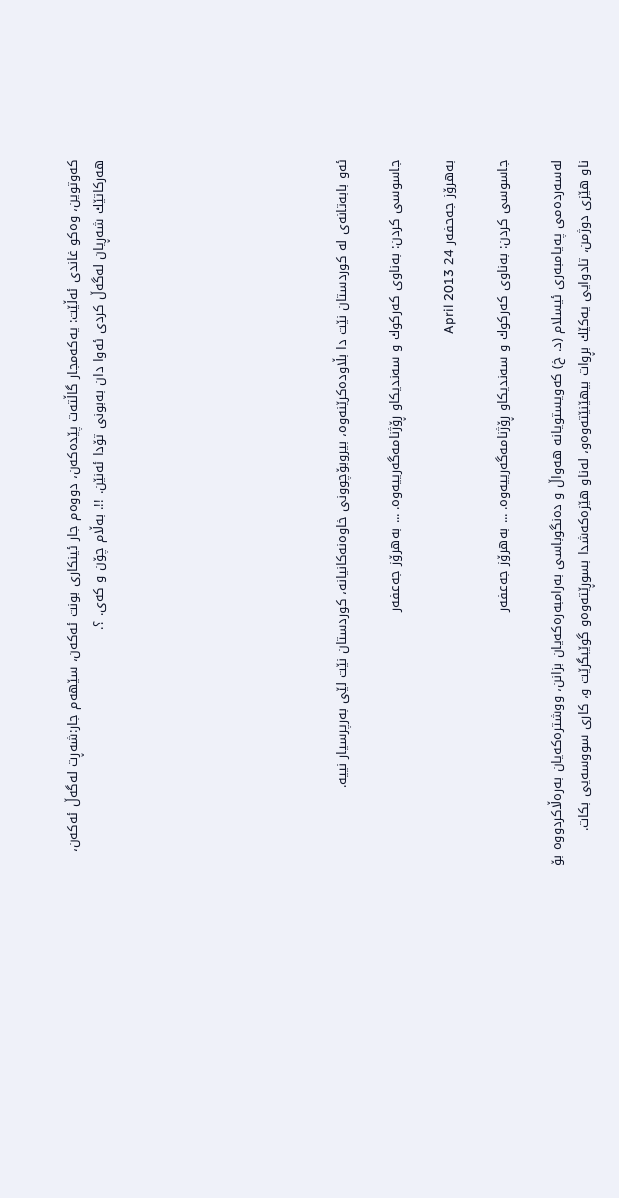كه‌وتوین، وه‌كو غاندی ئه‌ڵێت: یه‌كه‌مجار گاڵته‌ت پێده‌كه‌ن، دووه‌م جار ئینكاری بونت ئه‌كه‌ن، سێهه‌م جار:شه‌ڕت له‌گه‌ڵ ئه‌كه‌ن، هه‌ركاتێك شه‌ڕیان له‌گه‌ڵ كردی ئه‌وا دان به‌بونی تۆدا ئه‌نێن. !!. به‌ڵام چۆن و كه‌ی. ؟.








ئه‌و بابه‌تانه‌ی له‌ کوردستان نێت دا بڵاوده‌کرێنه‌وه‌، بیروبۆچوونی خاوه‌نه‌کانیانه‌، کوردستان نێت لێی به‌رپرسیار نییه‌.

جاسوسی كردن: به‌ناوی كه‌ركوك و سه‌ندیكاو ڕۆژنامه‌گه‌رییه‌وه‌. ... به‌هرۆز جه‌عفه‌ر

بەهرۆز جەحفەر 24 April 2013

جاسوسی كردن: به‌ناوی كه‌ركوك و سه‌ندیكاو ڕۆژنامه‌گه‌رییه‌وه‌. ... به‌هرۆز جه‌عفه‌ر

له‌سه‌رده‌می په‌یامبه‌ری ئیسلام (د. خ) كه‌ویستویانه‌ هه‌واڵ و ده‌نگوباسی به‌رامبه‌ره‌كه‌یان بزانن، ووشتره‌كه‌یان به‌ره‌ڵاكردووه‌ بۆ ناو هێزی دوژمن، تادوایی یه‌كێك بڕوات بیهێنێته‌وه‌و، له‌ناو هێزه‌كه‌شدا بسوڕێته‌وه‌و گوێبگرێت و، كاری سووسه‌یی بكات.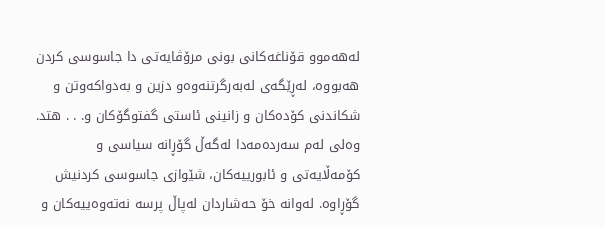له‌هه‌موو قۆناغه‌كانی بونی مرۆڤایه‌تی دا جاسوسی كردن هه‌بووه‌، له‌ڕێگه‌ی له‌به‌رگرتنه‌وه‌و دزین و به‌دواكه‌وتن و شكاندنی كۆده‌كان و زانینی ئاستی گفتوگۆكان و. . . هتد. وه‌لی له‌م سه‌رده‌مه‌دا له‌گه‌ڵ گۆڕانه‌ سیاسی و كۆمه‌ڵایه‌تی و ئابورییه‌كان، شێوازی جاسوسی كردنیش گۆڕاوه‌. له‌وانه‌ خۆ حه‌شاردان له‌پاڵ پرسه‌ نه‌ته‌وه‌ییه‌كان و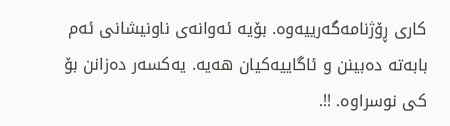كاری ڕۆژنامه‌گه‌رییه‌وه‌. بۆیه‌ ئه‌وانه‌ی ناونیشانی ئه‌م بابه‌ته‌ ده‌بینن و ئاگاییه‌كیان هه‌یه‌. یه‌كسه‌ر ده‌زانن بۆ كی نوسراوه‌. !!.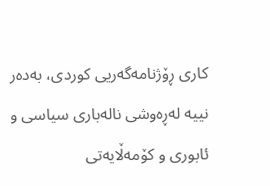كاری ڕۆژنامه‌گه‌ریی كوردی، به‌ده‌ر نییه‌ له‌ڕه‌وشی ناله‌باری سیاسی و ئابوری و كۆمه‌ڵایه‌تی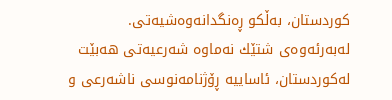كوردستان، به‌ڵكو ڕه‌نگدانه‌وه‌شیه‌تی. له‌به‌رئه‌وه‌ی شتێك نه‌ماوه‌ شه‌رعیه‌تی هه‌بێت له‌كوردستان، ئاساییه‌ ڕۆژنامه‌نوسی ناشه‌رعی و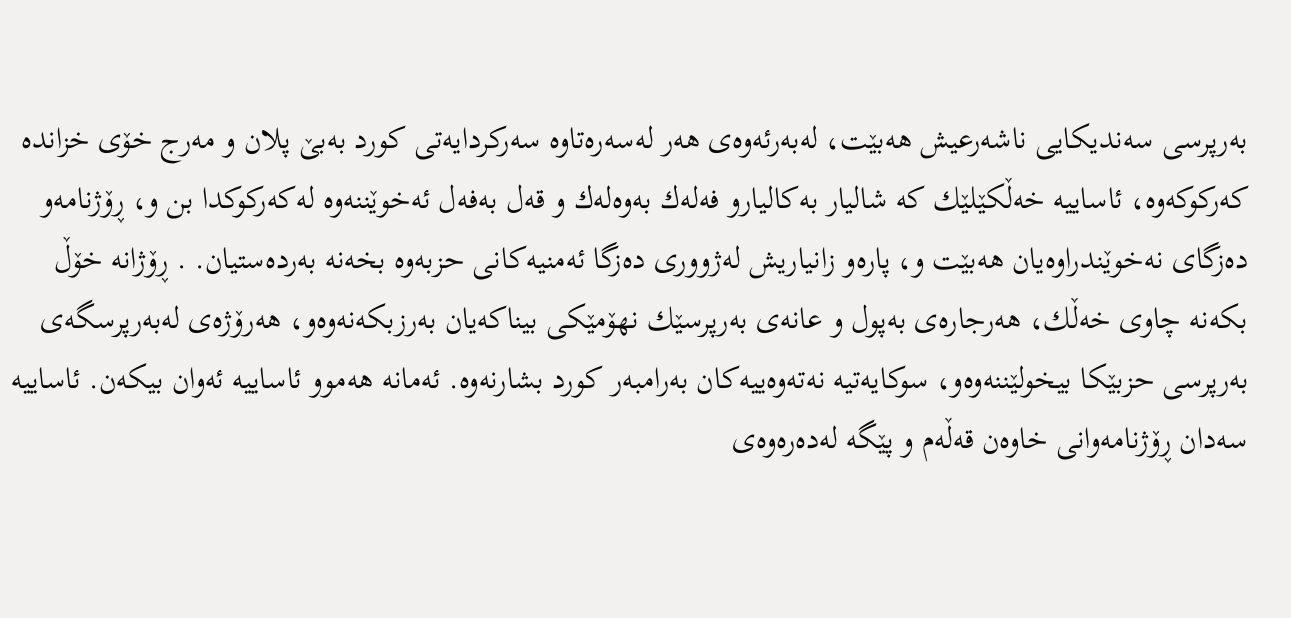به‌رپرسی سه‌ندیكایی ناشه‌رعیش هه‌بێت، له‌به‌رئه‌وه‌ی هه‌ر له‌سه‌ره‌تاوه‌ سه‌ركردایه‌تی كورد به‌بێ پلان و مه‌رج خۆی خزانده‌ كه‌ركوكه‌وه‌، ئاساییه‌ خه‌ڵكێلێك كه‌ شالیار به‌كالیارو فه‌له‌ك به‌وه‌له‌ك و قه‌ل به‌فه‌ل ئه‌خوێننه‌وه‌ له‌كه‌ركوكدا بن و، ڕۆژنامه‌و ده‌زگای نه‌خوێندراوه‌یان هه‌بێت و، پاره‌و زانیاریش له‌ژووری ده‌زگا ئه‌منیه‌كانی حزبه‌وه‌ بخه‌نه‌ به‌رده‌ستیان. . ڕۆژانه‌ خۆڵ بكه‌نه‌ چاوی خه‌ڵك، هه‌رجاره‌ی به‌پول و عانه‌ی به‌رپرسێك نهۆمێكی بیناكه‌یان به‌رزبكه‌نه‌وه‌و، هه‌رۆژه‌ی له‌به‌رپرسگه‌ی به‌رپرسی حزبێكا بیخولێننه‌وه‌و، سوكایه‌تیه‌ نه‌ته‌وه‌ییه‌كان به‌رامبه‌ر كورد بشارنه‌وه‌. ئه‌مانه‌ هه‌موو ئاساییه‌ ئه‌وان بیكه‌ن. ئاساییه‌ سه‌دان ڕۆژنامه‌وانی خاوه‌ن قه‌ڵه‌م و پێگه‌ له‌ده‌ره‌وه‌ی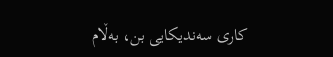كاری سه‌ندیكایی بن، به‌ڵام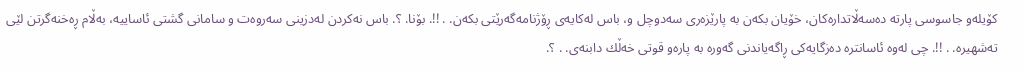كۆیله‌و جاسوسی پارته‌ ده‌سه‌ڵاتداره‌كان، خۆیان بكه‌ن به‌ پارێزه‌ری سه‌دوچل و، باس له‌كایه‌ی ڕۆژنامه‌گه‌رێتی بكه‌ن. . !!. بۆنا. ؟. باس نه‌كردن له‌دزینی سه‌روه‌ت و سامانی گشتی ئاساییه‌، به‌ڵام ڕه‌خنه‌گرتن لێی ته‌شهیره‌. . !!. چی له‌وه‌ ئاسانتره‌ ده‌زگایه‌كی ڕاگه‌یاندنی گه‌وره‌ به‌ پاره‌و قوتی خه‌ڵك دابنه‌ی. . ؟.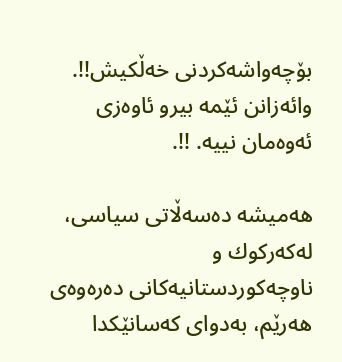بۆچه‌واشه‌كردنی خه‌ڵكیش!!. وائه‌زانن ئێمه‌ بیرو ئاوه‌زی ئه‌وه‌مان نییه‌. !!.

هه‌میشه‌ ده‌سه‌ڵاتی سیاسی، له‌كه‌ركوك و ناوچه‌كوردستانیه‌كانی ده‌ره‌وه‌ی هه‌رێم، به‌دوای كه‌سانێكدا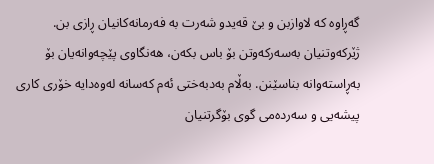گه‌ڕاوه‌ كه‌ لاوازبن و بێ قه‌یدو شه‌رت به‌ فه‌رمانه‌كانیان ڕازی بن. ژێركه‌وتنیان به‌سه‌ركه‌وتن بۆ باس بكه‌ن، هه‌نگاوی پێچه‌وانه‌یان بۆ به‌ڕاسته‌وانه‌ بناسێنن. به‌ڵام به‌دبه‌ختی ئه‌م كه‌سانه‌ له‌وه‌دایه‌ خۆری كاری پیشه‌یی و سه‌رده‌می گوی بۆگرتنیان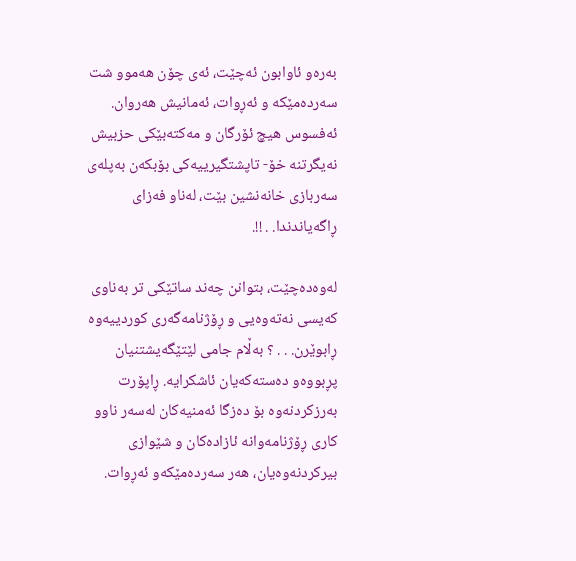به‌ره‌و ئاوابون ئه‌چێت، ئه‌ی چۆن هه‌موو شت سه‌رده‌مێكه‌ و ئه‌ڕوات، ئه‌مانیش هه‌روان. ئه‌فسوس هیچ ئۆرگان و مه‌كته‌بێكی حزبیش نه‌یگرتنه‌ خۆ- تاپشتگیرییه‌كی بۆبكه‌ن به‌پله‌ی سه‌ربازی خانه‌نشین بێت، له‌ناو فه‌زای ڕاگه‌یاندندا. . !!.

له‌وه‌ده‌چێت، بتوانن چه‌ند ساتێكی تر به‌ناوی كه‌یسی نه‌ته‌وه‌یی و ڕۆژنامه‌گه‌ری كوردییه‌وه‌ ڕابوێرن. . . ؟ به‌ڵام جامی لێتێگه‌یشتنیان پڕبووه‌و ده‌سته‌كه‌یان ئاشكرایه‌. ڕاپۆرت به‌رزكردنه‌وه‌ بۆ ده‌زگا ئه‌منیه‌كان له‌سه‌ر ناوو كاری ڕۆژنامه‌وانه‌ ئازاده‌كان و شێوازی بیركردنه‌وه‌یان، هه‌ر سه‌رده‌مێكه‌و ئه‌ڕوات.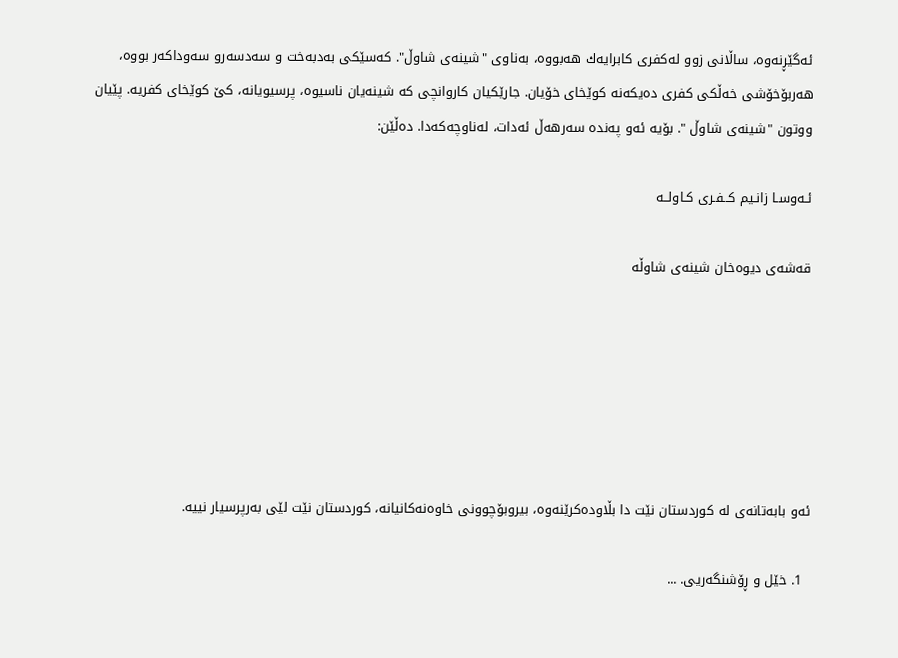ئه‌گێڕنه‌وه‌، ساڵانی زوو له‌كفری كابرایه‌ك هه‌بووه‌، به‌ناوی "شینه‌ی شاوڵ". كه‌سێكی به‌دبه‌خت و سه‌دسه‌رو سه‌وداكه‌ر بووه‌، هه‌ربۆخۆشی خه‌ڵكی كفری ده‌یكه‌نه‌ كوێخای خۆیان. جارێكیان كاروانچی كه‌ شینه‌یان ناسیوه‌، پرسیویانه‌، كێ كوێخای كفریه‌. پێیان ووتون "شینه‌ی شاوڵ ". بۆیه‌ ئه‌و په‌نده‌ سه‌رهه‌ڵ ئه‌دات، له‌ناوچه‌كه‌دا. ده‌ڵێن:

ئـه‌وسـا زانـیم كــفـری كـاولــه‌

قه‌شه‌ی دیوه‌خان شینه‌ی شاوڵه‌






ئه‌و بابه‌تانه‌ی له‌ کوردستان نێت دا بڵاوده‌کرێنه‌وه‌، بیروبۆچوونی خاوه‌نه‌کانیانه‌، کوردستان نێت لێی به‌رپرسیار نییه‌.

  1. خێل و ڕۆشنگه‌ریی. ...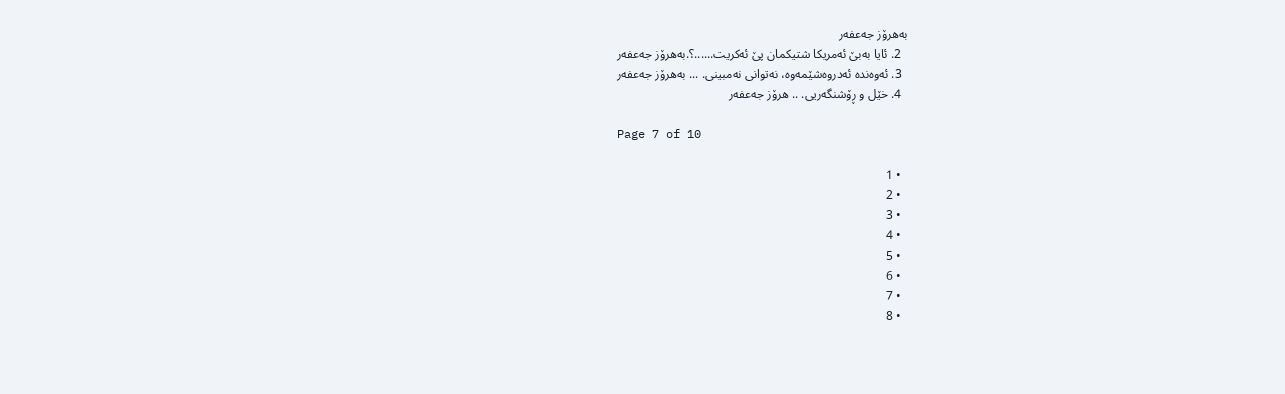به‌هرۆز جه‌عفه‌ر
  2. ئایا به‌بێ ئه‌مریكا شتیكمان پێ ئه‌كریت......؟.به‌هرۆز جه‌عفه‌ر
  3. ئه‌وه‌نده‌ ئه‌دروه‌شێمه‌وه‌، نه‌توانی نه‌مبینی. ... به‌هرۆز جه‌عفه‌ر
  4. خێل و ڕۆشنگه‌ریی. .. هرۆز جه‌عفه‌ر

Page 7 of 10

  • 1
  • 2
  • 3
  • 4
  • 5
  • 6
  • 7
  • 8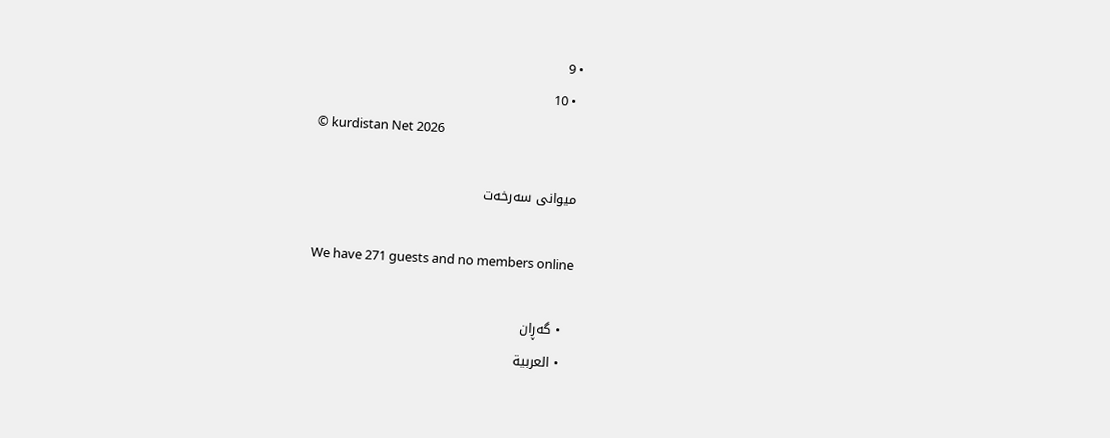• 9
  • 10
© kurdistan Net 2026

میوانی سەرخەت

We have 271 guests and no members online

  • گەڕان
  • العربیة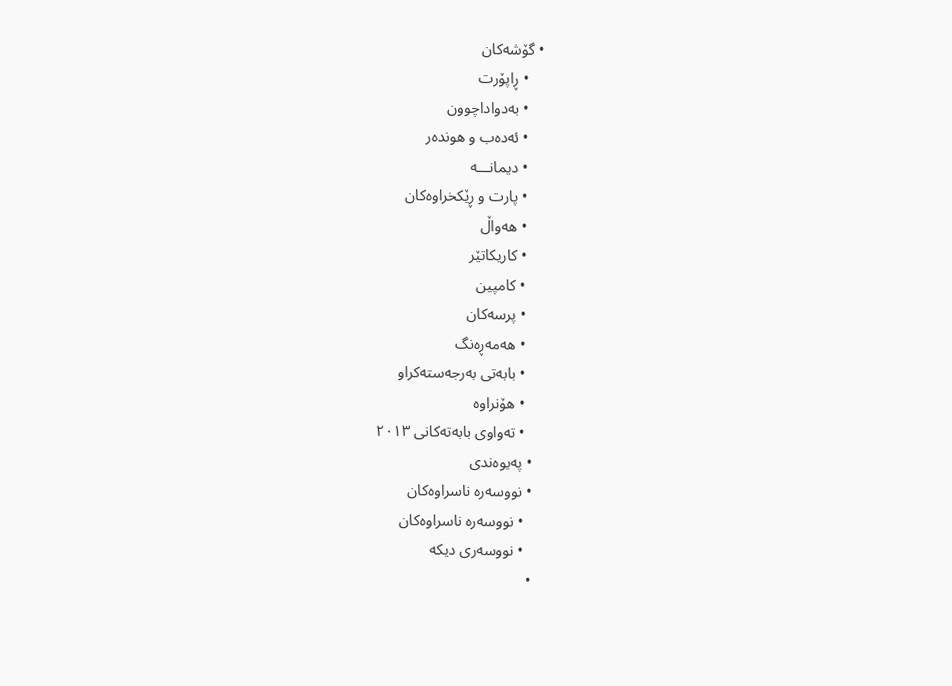• گۆشه‌کان
    • ڕاپۆرت
    • به‌دواداچوون
    • ئه‌ده‌ب و هونده‌ر
    • دیمانـــه‌
    • پارت و ڕێکخراوه‌کان
    • هه‌واڵ
    • کاریکاتێر
    • کامپین
    • پرسه‌کان
    • هه‌مه‌ڕه‌نگ
    • بابه‌تی به‌رجه‌سته‌کراو
    • هۆنراوە
    • تەواوی بابەتەکانی ٢٠١٣
  • په‌یوه‌ندی
  • نووسه‌ره‌ ناسراوه‌کان
    • نووسه‌ره‌ ناسراوه‌کان
    • نووسه‌ری دیکه‌
  •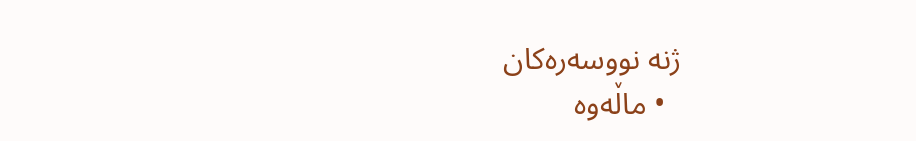ژنە نووسەرەکان
  • ماڵەوە